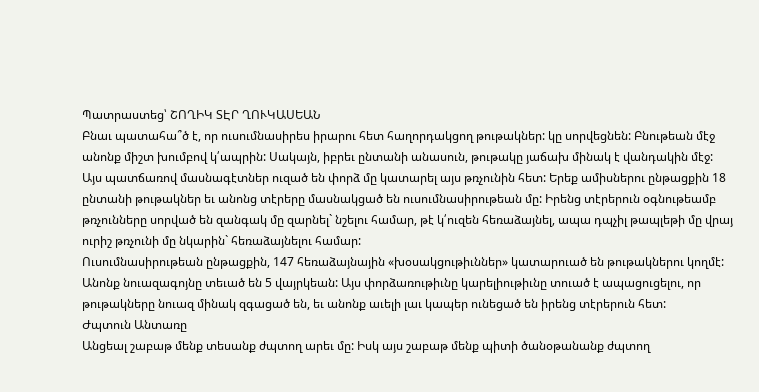Պատրաստեց՝ ՇՈՂԻԿ ՏԷՐ ՂՈՒԿԱՍԵԱՆ
Բնաւ պատահա՞ծ է, որ ուսումնասիրես իրարու հետ հաղորդակցող թութակներ: կը սորվեցնեն: Բնութեան մէջ անոնք միշտ խումբով կ՛ապրին: Սակայն, իբրեւ ընտանի անասուն, թութակը յաճախ մինակ է վանդակին մէջ:
Այս պատճառով մասնագէտներ ուզած են փորձ մը կատարել այս թռչունին հետ: Երեք ամիսներու ընթացքին 18 ընտանի թութակներ եւ անոնց տէրերը մասնակցած են ուսումնասիրութեան մը: Իրենց տէրերուն օգնութեամբ թռչունները սորված են զանգակ մը զարնել` նշելու համար, թէ կ՛ուզեն հեռաձայնել, ապա դպչիլ թապլեթի մը վրայ ուրիշ թռչունի մը նկարին` հեռաձայնելու համար:
Ուսումնասիրութեան ընթացքին, 147 հեռաձայնային «խօսակցութիւններ» կատարուած են թութակներու կողմէ: Անոնք նուազագոյնը տեւած են 5 վայրկեան: Այս փորձառութիւնը կարելիութիւնը տուած է ապացուցելու, որ թութակները նուազ մինակ զգացած են, եւ անոնք աւելի լաւ կապեր ունեցած են իրենց տէրերուն հետ:
Ժպտուն Անտառը
Անցեալ շաբաթ մենք տեսանք ժպտող արեւ մը: Իսկ այս շաբաթ մենք պիտի ծանօթանանք ժպտող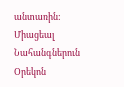անտառին:
Միացեալ Նահանգներուն Օրեկոն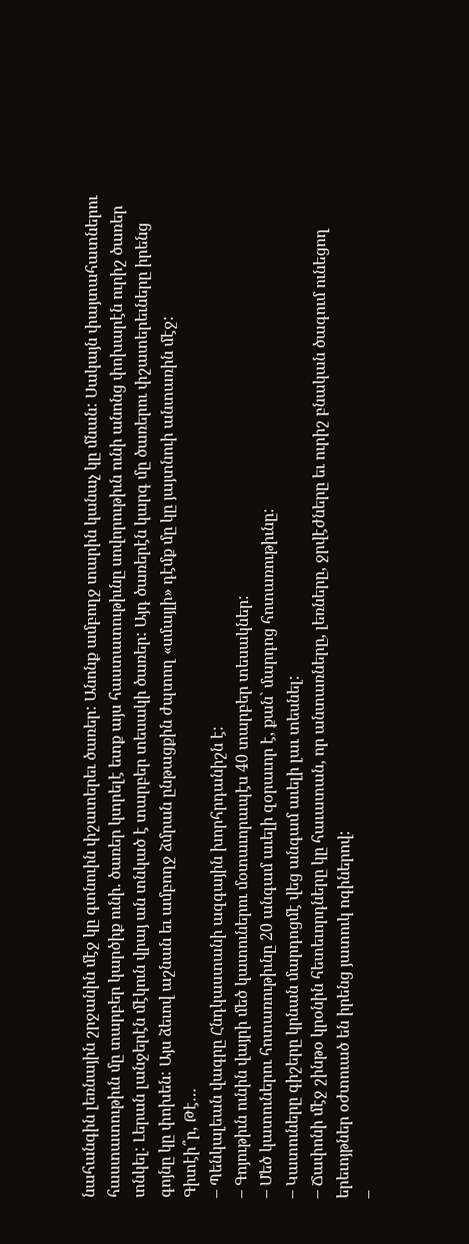նահանգին լեռնային շրջանին մէջ կը գտնուին փշատերեւ ծառեր: Անոնք ամբողջ տարին կանաչ կը մնան: Սակայն փայտահատներու հաստատութիւն մը տարբեր կարծիք ունի. ծառեր կտրելէ ետք այս հաստատութիւնը սովորութիւն ունի անոնց փոխարէն ուրիշ ծառեր տնկել: Լերան լանջերէն մէկուն վրայ ան տնկած է տարբեր տեսակի ծառեր: Այդ ծառերէն կարգ մը ծառերու փշատերեւները իրենց գոյնը կը փոխեն: Այս ձեւով աշնան եւ ամբողջ ձմրան ընթացքին ժպտող «սմայլի» դէմք մը կը յայտնուի անտառին մէջ:
Գիտէի՞ր, Թէ…
– Պենկալեան վագրը Հնդկաստանի ազգային խորհրդանիշն է:
– Գոյութիւն ունին վայրի մեծ կատուներու մօտաւորապէս 40 տարբեր տեսակներ:
– Մեծ կատուներու հոտառութիւնը 20 անգամ աւելի զօրաւոր է, քան` մարդոց հոտառութիւնը:
– Կատուները գիշերը կրնան մարդոցմէ վեց անգամ աւելի լաւ տեսնել:
– Ճափոնի մէջ շինթօ կրօնին հետեւորդները կը հաւատան, որ անտառները, լեռները, ջրվէժները եւ ուրիշ բնական ծագում ունեցող երեւոյթներ օժտուած են իրենց յատուկ ոգիներով:
–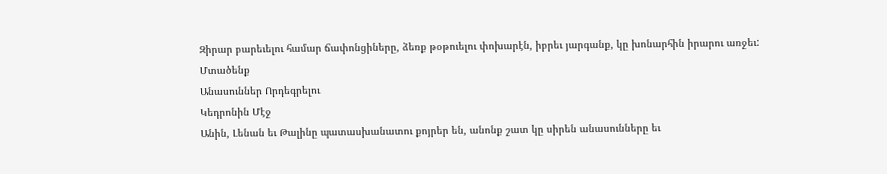Զիրար բարեւելու համար ճափոնցիները, ձեռք թօթուելու փոխարէն, իբրեւ յարգանք, կը խոնարհին իրարու առջեւ:
Մտածենք
Անասուններ Որդեգրելու
Կեդրոնին Մէջ
Անին, Լենան եւ Թալինը պատասխանատու քոյրեր են, անոնք շատ կը սիրեն անասունները եւ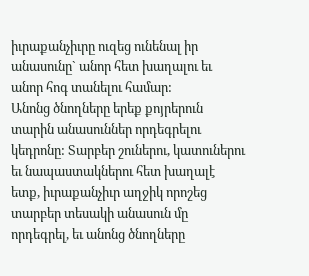իւրաքանչիւրը ուզեց ունենալ իր անասունը` անոր հետ խաղալու եւ անոր հոգ տանելու համար:
Անոնց ծնողները երեք քոյրերուն տարին անասուններ որդեգրելու կեդրոնը: Տարբեր շուներու, կատուներու եւ նապաստակներու հետ խաղալէ ետք, իւրաքանչիւր աղջիկ որոշեց տարբեր տեսակի անասուն մը որդեգրել, եւ անոնց ծնողները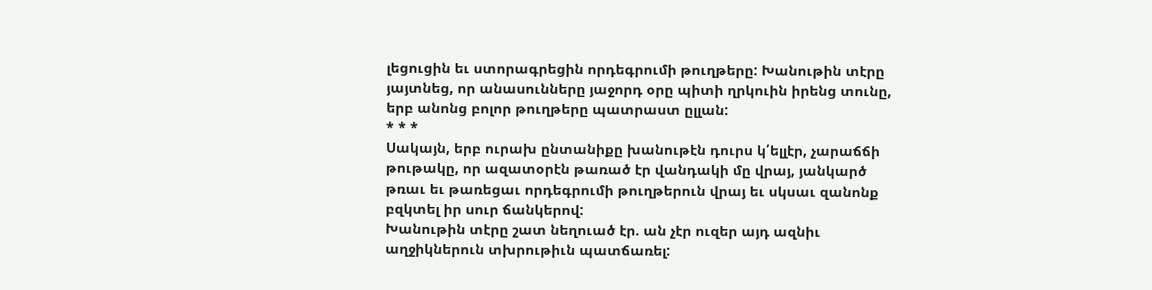լեցուցին եւ ստորագրեցին որդեգրումի թուղթերը: Խանութին տէրը յայտնեց, որ անասունները յաջորդ օրը պիտի ղրկուին իրենց տունը, երբ անոնց բոլոր թուղթերը պատրաստ ըլլան:
* * *
Սակայն, երբ ուրախ ընտանիքը խանութէն դուրս կ՛ելլէր, չարաճճի թութակը, որ ազատօրէն թառած էր վանդակի մը վրայ, յանկարծ թռաւ եւ թառեցաւ որդեգրումի թուղթերուն վրայ եւ սկսաւ զանոնք բզկտել իր սուր ճանկերով:
Խանութին տէրը շատ նեղուած էր. ան չէր ուզեր այդ ազնիւ աղջիկներուն տխրութիւն պատճառել: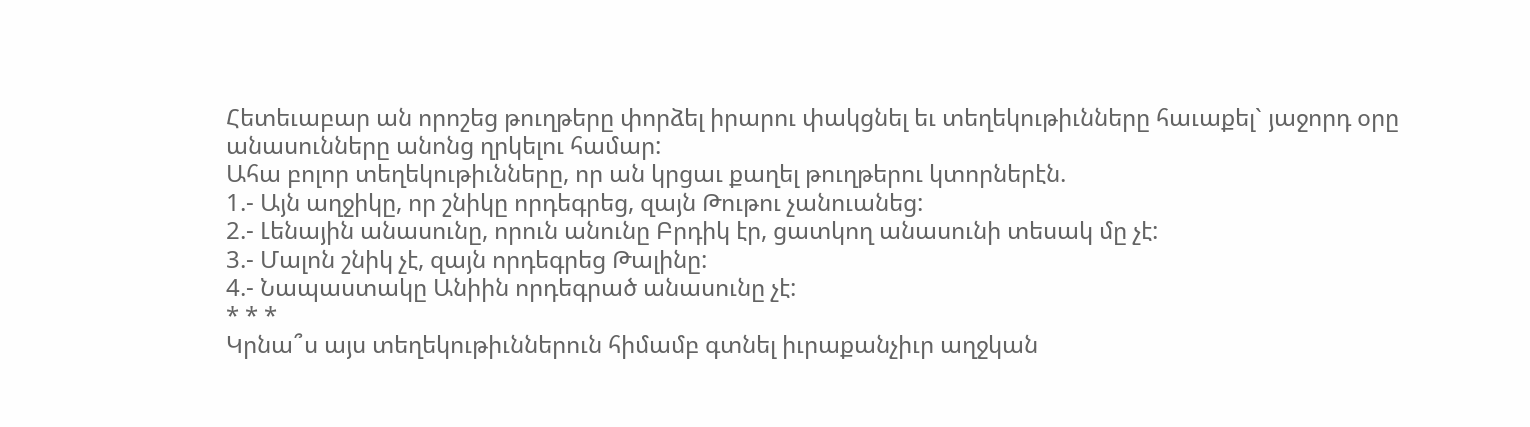Հետեւաբար ան որոշեց թուղթերը փորձել իրարու փակցնել եւ տեղեկութիւնները հաւաքել` յաջորդ օրը անասունները անոնց ղրկելու համար:
Ահա բոլոր տեղեկութիւնները, որ ան կրցաւ քաղել թուղթերու կտորներէն.
1.- Այն աղջիկը, որ շնիկը որդեգրեց, զայն Թութու չանուանեց:
2.- Լենային անասունը, որուն անունը Բրդիկ էր, ցատկող անասունի տեսակ մը չէ:
3.- Մալոն շնիկ չէ, զայն որդեգրեց Թալինը:
4.- Նապաստակը Անիին որդեգրած անասունը չէ:
* * *
Կրնա՞ս այս տեղեկութիւններուն հիմամբ գտնել իւրաքանչիւր աղջկան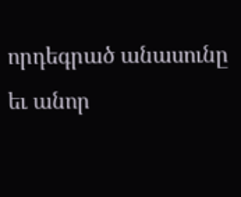որդեգրած անասունը եւ անոր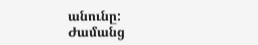անունը:
Ժամանց